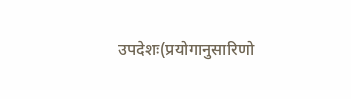उपदेशः(प्रयोगानुसारिणो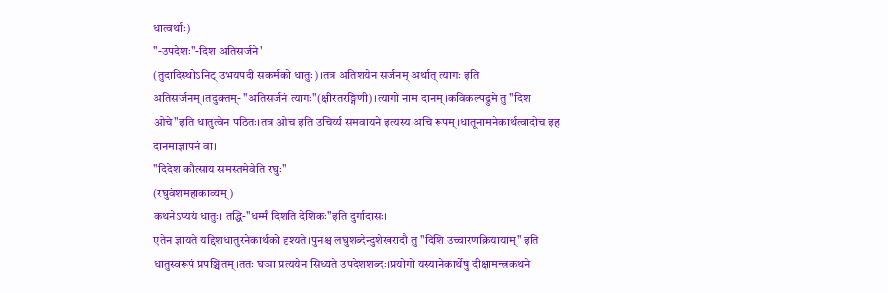धात्वर्थाः)
"-उपदेशः"-दिश अतिसर्जने'
(तुदादिस्थोऽनिट् उभयपदी सकर्मको धातुः)।तत्र अतिशयेन सर्जनम् अर्थात् त्यागः इति अतिसर्जनम्।तदुक्तम्- "अतिसर्जनं त्यागः"(क्षीरतरङ्गिणी)।त्यागो नाम दानम्।कविकल्पद्रुमे तु "दिश ओचे"इति धातुत्वेन पठितः।तत्र ओच इति उचिर्य्य समवायने इत्यस्य अचि रूपम्।धातूनामनेकार्थत्वादोच इह दानमाज्ञापनं वा।
"दिदेश कौत्साय समस्तमेवेति रघुः"
(रघुवंशमहाकाव्यम् )
कथनेऽप्ययं धातुः। तद्धि-"धर्म्मं दिशति देशिकः"इति दुर्गादासः।
एतेन ज्ञायते यद्दिशधातुरनेकार्थको दृश्यते।पुनश्च लघुशब्देन्दुशेखरादौ तु "दिशि उच्चारणक्रियायाम्" इति धातुस्वरूपं प्रपञ्चितम्।ततः घञा प्रत्ययेन सिध्यते उपदेशशब्दः।प्रयोगो यस्यानेकार्थेषु दीक्षामन्त्रकथने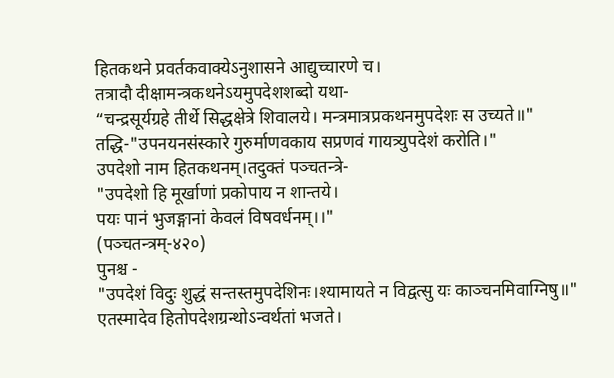हितकथने प्रवर्तकवाक्येऽनुशासने आद्युच्चारणे च।
तत्रादौ दीक्षामन्त्रकथनेऽयमुपदेशशब्दो यथा-
“चन्द्रसूर्यग्रहे तीर्थे सिद्धक्षेत्रे शिवालये। मन्त्रमात्रप्रकथनमुपदेशः स उच्यते॥"
तद्धि-"उपनयनसंस्कारे गुरुर्माणवकाय सप्रणवं गायत्र्युपदेशं करोति।"
उपदेशो नाम हितकथनम्।तदुक्तं पञ्चतन्त्रे-
"उपदेशो हि मूर्खाणां प्रकोपाय न शान्तये।
पयः पानं भुजङ्गानां केवलं विषवर्धनम्।।"
(पञ्चतन्त्रम्-४२०)
पुनश्च -
"उपदेशं विदुः शुद्धं सन्तस्तमुपदेशिनः।श्यामायते न विद्वत्सु यः काञ्चनमिवाग्निषु॥"
एतस्मादेव हितोपदेशग्रन्थोऽन्वर्थतां भजते।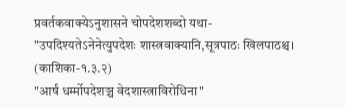प्रवर्तकवाक्येऽनुशासने चोपदेशशब्दो यथा-
"उपदिश्यतेऽनेनेत्युपदेशः शास्त्रवाक्यानि,सूत्रपाठः खिलपाठश्च।
(काशिका-१.३.२)
"आर्षं धर्म्मोपदेशञ्च वेदशास्त्राविरोधिना"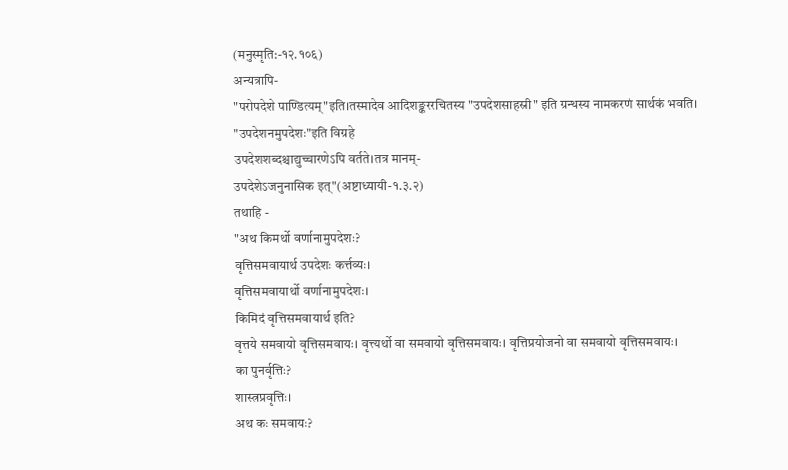(मनुस्मृति:-१२.१०६)
अन्यत्रापि-
"परोपदेशे पाण्डित्यम्"इति।तस्मादेव आदिशङ्कररचितस्य "उपदेशसाहस्री" इति ग्रन्थस्य नामकरणं सार्थकं भवति।
"उपदेशनमुपदेशः"इति विग्रहे
उपदेशशब्दश्चाद्युच्चारणेऽपि वर्तते।तत्र मानम्-
उपदेशेऽजनुनासिक इत्"(अष्टाध्यायी-१.३.२)
तथाहि -
"अथ किमर्थो वर्णानामुपदेशः?
वृत्तिसमवायार्थ उपदेशः कर्त्तव्यः।
वृत्तिसमवायार्थो वर्णानामुपदेशः।
किमिदं वृत्तिसमवायार्थ इति?
वृत्तये समवायो वृत्तिसमवायः। वृत्त्यर्थो वा समवायो वृत्तिसमवायः। वृत्तिप्रयोजनो वा समवायो वृत्तिसमवायः।
का पुनर्वृत्तिः?
शास्त्रप्रवृत्तिः।
अथ कः समवायः?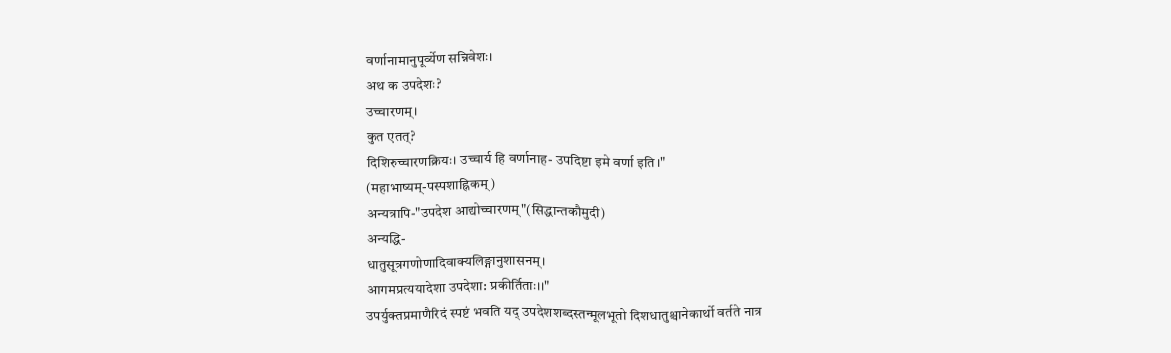वर्णानामानुपूर्व्येण सन्निवेशः।
अथ क उपदेशः?
उच्चारणम्।
कुत एतत्?
दिशिरुच्चारणक्रियः। उच्चार्य हि वर्णानाह- उपदिष्टा इमे वर्णा इति।"
(महाभाष्यम्-पस्पशाह्निकम्)
अन्यत्रापि-"उपदेश आद्योच्चारणम्"(सिद्धान्तकौमुदी)
अन्यद्धि-
धातुसूत्रगणोणादिवाक्यलिङ्गानुशासनम्।
आगमप्रत्ययादेशा उपदेशा: प्रकीर्तिताः।।"
उपर्युक्तप्रमाणैरिदं स्पष्टं भवति यद् उपदेशशब्दस्तन्मूलभूतो दिशधातुश्चानेकार्थो वर्तते नात्र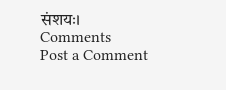संशयः।
Comments
Post a Comment